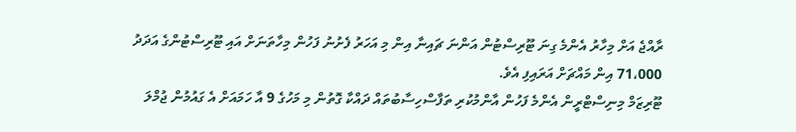ރާއްޖެ އަށް މިހާރު އެންމެ ގިނަ ޓޫރިސްޓުން އަންނަ ޗައިނާ އިން މި އަހަރު ފެށުނު ފަހުން މިހާތަނަށް އައި ޓޫރިސްޓުންގެ އަދަދު 71،000 އިން މައްޗަށް އަރައިފި އެވެ.
ޓޫރިޒަމް މިނިސްޓްރީން އެންމެ ފަހުން އާންމުކުރި ތަފާސްހިސާބުތައް ދައްކާ ގޮތުން މި މަހުގެ 9 އާ ހަމައަށް އެ ގައުމުން ޖުމްލަ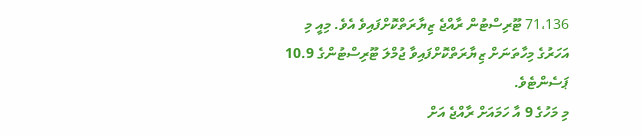71،136 ޓޫރިސްޓުން ރާއްޖެ ޒިޔާރަތްކޮށްފައިވެ އެވެ. މިއީ މި އަހަރުގެ މިހާތަނަށް ޒިޔާރަތްކޮށްފައިވާ ޖުމްލަ ޓޫރިސްޓުންގެ 10.9 ޕަސެންޓެވެ.
މި މަހުގެ 9 އާ ހަމައަށް ރާއްޖެ އަށް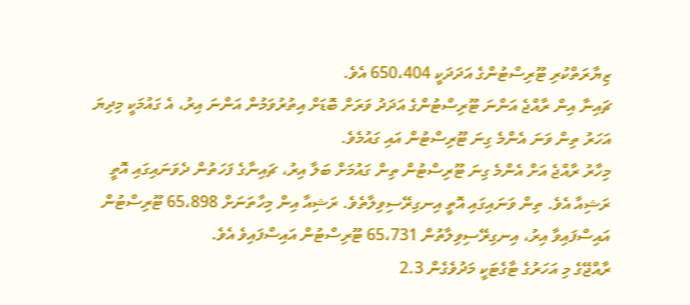ޒިޔާރަތްކުރި ޓޫރިސްޓުންގެ އަދަދަކީ 650،404 އެވެ.
ޗައިނާ އިން ރާއްޖެ އަންނަ ޓޫރިސްޓުންގެ އަދަދު ވަރަށް ބޮޑަށް އިތުރުވަމުން އަންނަ އިރު، އެ ގައުމަކީ މިދިޔަ އަހަރު ތިން ވަނަ އެންމެ ގިނަ ޓޫރިސްޓުން އައި ގައުމެވެ.
މިހާރު ރާއްޖެ އަށް އެންމެ ގިނަ ޓޫރިސްޓުން ތިން ގައުމަށް ބަލާ އިރު، ޗައިނާގެ ފަހަތުން ދެވަނައިގައި އޮތީ ރަޝިއާ އެވެ. ތިން ވަނައިގައި އޮތީ އިނގިރޭސިވިލާތެވެ. ރަޝިއާ އިން މިހާތަނަށް 65،898 ޓޫރިސްޓުން އައިސްފައިވާ އިރު، އިނގިރޭސިވިލާތުން 65،731 ޓޫރިސްޓުން އައިސްފައިވެ އެވެ.
ރާއްޖޭގެ މި އަހަރުގެ ޓާގެޓަކީ މަދުވެގެން 2.3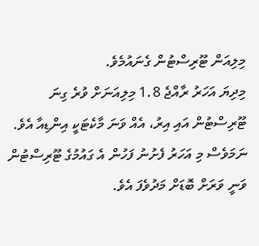މިލިއަން ޓޫރިސްޓުން ގެނައުމެވެ.
މިދިޔަ އަހަރު ރާއްޖެ 1.8 މިލިއަނަށް ވުރެ ގިނަ ޓޫރިސްޓުން އައި އިރު، އެއް ވަނަ މާކެޓަކީ އިންޑިއާ އެވެ. ނަމަވެސް މި އަހަރު ފެށުނު ފަހުން އެ ގައުމުގެ ޓޫރިސްޓުން ވަނީ ވަރަށް ބޮޑަށް މަދުވެފަ އެވެ.